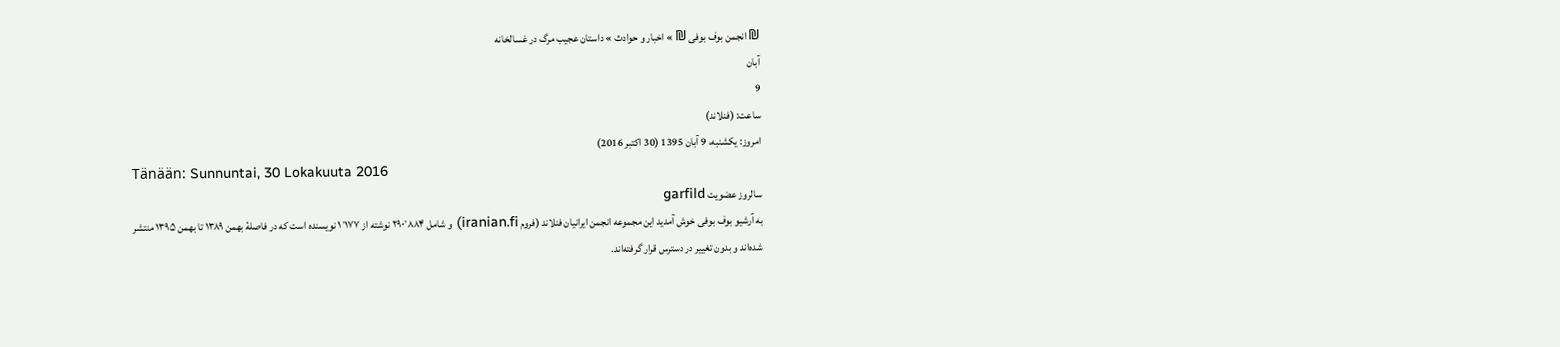₪ انجمن بوف بوفی ₪ » اخبار و حوادث » داستان عجیب مرگ در غسالخانه
آبان
9
ساعت: (فنلاند)
امروز: یکشنبه، 9 آبان 1395 (30 اکتبر 2016)
Tänään: Sunnuntai, 30 Lokakuuta 2016
سالروز عضویت garfild
به آرشیو بوف بوفی خوش آمدید این مجموعه انجمن ایرانیان فنلاند (فروم iranian.fi) و شامل ۲۹۰٬۸۸۴ نوشته از ۱٬۱۷۷ نویسنده است که در فاصلهٔ بهمن ۱۳۸۹ تا بهمن ۱۳۹۵ منتشر شده‌اند و بدون تغییر در دسترس قرار گرفته‌اند.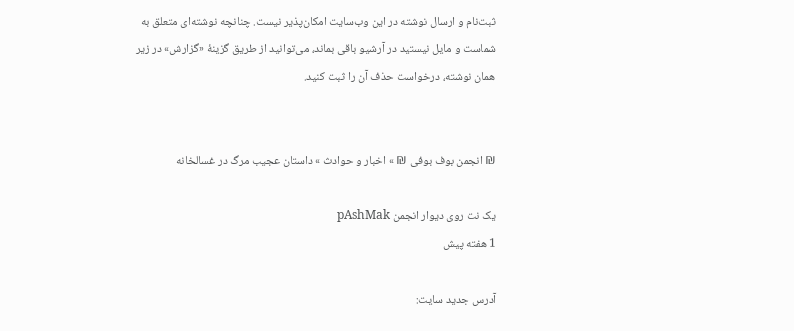ثبت‌نام و ارسال نوشته در این وب‌سایت امکان‌پذیر نیست. چنانچه نوشته‌ای متعلق به شماست و مایل نیستید در آرشیو باقی بماند، می‌توانید از طریق گزینهٔ «گزارش» در زیر همان نوشته، درخواست حذف آن را ثبت کنید.


₪ انجمن بوف بوفی ₪ » اخبار و حوادث » داستان عجیب مرگ در غسالخانه

یک نت روی دیوار انجمن pAshMak
1 هفته پیش

آدرس جدید سایت: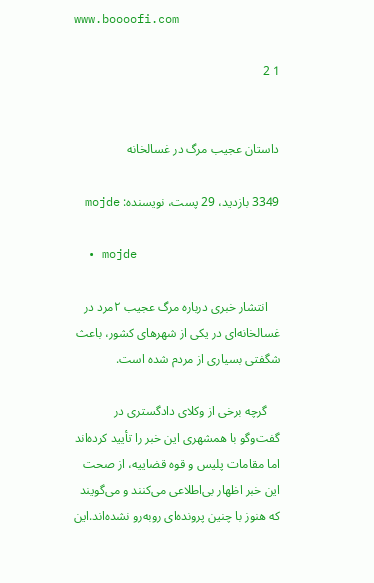www.boooofi.com

1 2


داستان عجیب مرگ در غسالخانه

3349 بازدید، 29 پست، نویسنده: mojde

  • mojde

    انتشار خبری درباره مرگ عجیب ۲مرد در غسالخانه‌ای در یکی از شهرهای کشور، باعث شگفتی بسیاری از مردم شده است.

    گرچه برخی از وکلای دادگستری در گفت‌وگو با همشهری این خبر را تأیید کرده‌اند اما مقامات پلیس و قوه قضاییه، از صحت این خبر اظهار بی‌اطلاعی می‌کنند و می‌گویند که هنوز با چنین پرونده‌ای روبه‌رو نشده‌اند.این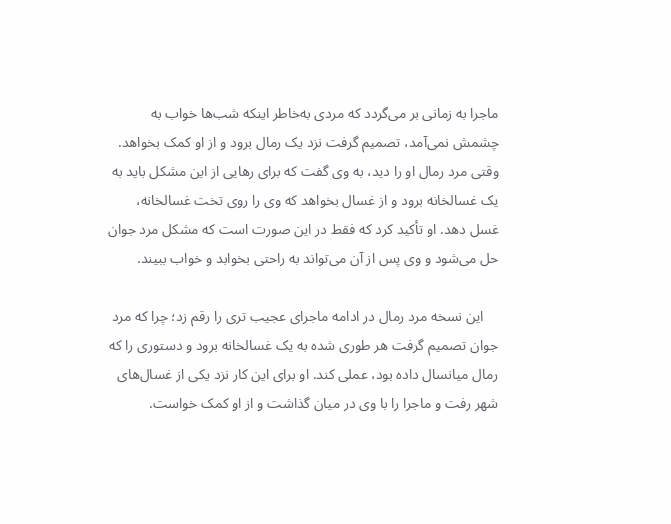ماجرا به زمانی بر می‌گردد که مردی به‌خاطر اینکه شب‌ها خواب به چشمش نمی‌آمد، تصمیم گرفت نزد یک رمال برود و از او کمک بخواهد. وقتی مرد رمال او را دید، به وی گفت که برای رهایی از این مشکل باید به یک غسالخانه برود و از غسال بخواهد که وی را روی تخت غسالخانه، غسل دهد. او تأکید کرد که فقط در این صورت است که مشکل مرد جوان حل می‌شود و وی پس از آن می‌تواند به راحتی بخوابد و خواب ببیند.

    این نسخه مرد رمال در ادامه ماجرای عجیب تری را رقم زد؛ چرا که مرد جوان تصمیم گرفت هر طوری شده به یک غسالخانه برود و دستوری را که رمال میانسال داده بود، عملی کند. او برای این کار نزد یکی از غسال‌های شهر رفت و ماجرا را با وی در میان گذاشت و از او کمک خواست.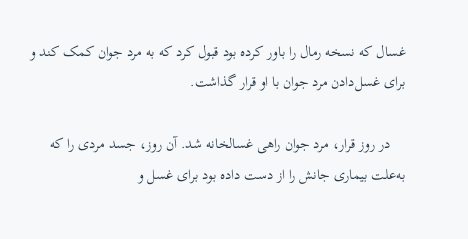غسال که نسخه رمال را باور کرده بود قبول کرد که به مرد جوان کمک کند و برای غسل‌دادن مرد جوان با او قرار گذاشت.

    در روز قرار، مرد جوان راهی غسالخانه شد. آن روز، جسد مردی را که به‌علت بیماری جانش را از دست داده بود برای غسل و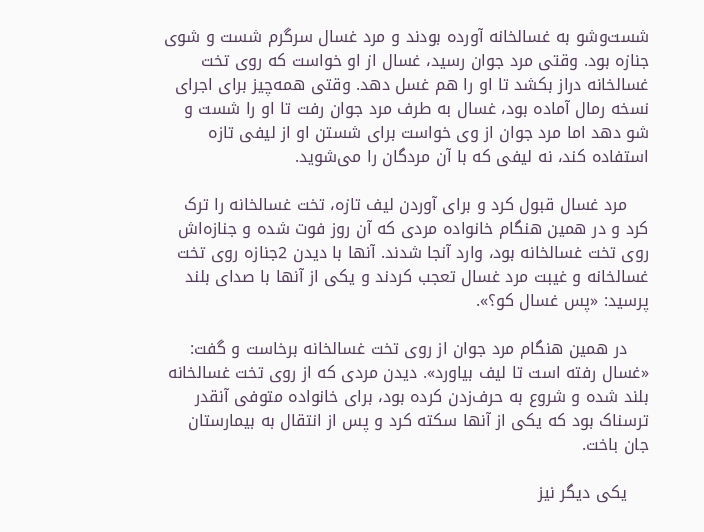شست‌وشو به غسالخانه آورده بودند و مرد غسال سرگرم شست و شوی جنازه بود. وقتی مرد جوان رسید، غسال از او خواست که روی تخت غسالخانه دراز بکشد تا او را هم غسل دهد. وقتی همه‌‌چیز برای اجرای نسخه رمال آماده بود، غسال به طرف مرد جوان رفت تا او را شست و شو دهد اما مرد جوان از وی خواست برای شستن او از لیفی تازه استفاده کند، نه لیفی که با آن مردگان را می‌شوید.

    مرد غسال قبول کرد و برای آوردن لیف تازه، تخت غسالخانه را ترک کرد و در همین هنگام خانواده مردی که آن روز فوت شده و جنازه‌اش روی تخت غسالخانه بود، وارد آنجا شدند. آنها با دیدن 2جنازه روی تخت غسالخانه و غیبت مرد غسال تعجب کردند و یکی از آنها با صدای بلند پرسید: «پس غسال کو؟».

    در همین هنگام مرد جوان از روی تخت غسالخانه برخاست و گفت: «غسال رفته است تا لیف بیاورد». دیدن مردی که از روی تخت غسالخانه بلند شده و شروع به حرف‌زدن کرده بود، برای خانواده متوفی آنقدر ترسناک بود که یکی از آنها سکته کرد و پس از انتقال به بیمارستان جان باخت.

    یکی دیگر نیز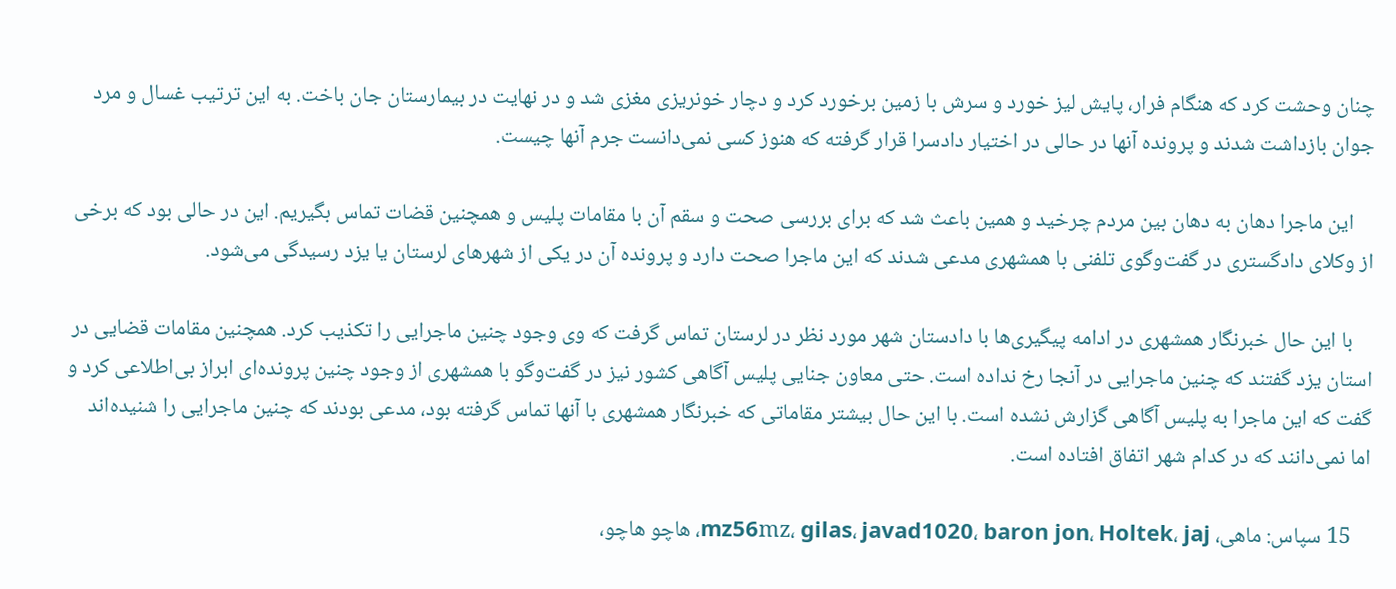چنان وحشت کرد که هنگام فرار، پایش لیز خورد و سرش با زمین برخورد کرد و دچار خونریزی مغزی شد و در نهایت در بیمارستان جان باخت. به این ترتیب غسال و مرد جوان بازداشت شدند و پرونده آنها در حالی در اختیار دادسرا قرار گرفته که هنوز کسی نمی‌دانست جرم آنها چیست.

    این ماجرا دهان به دهان بین مردم چرخید و همین باعث شد که برای بررسی صحت و سقم آن با مقامات پلیس و همچنین قضات تماس بگیریم. این در حالی بود که برخی از وکلای دادگستری در گفت‌وگوی تلفنی با همشهری مدعی شدند که این ماجرا صحت دارد و پرونده آن در یکی از شهرهای لرستان یا یزد رسیدگی می‌شود.

    با این حال خبرنگار همشهری در ادامه پیگیری‌ها با دادستان شهر مورد نظر در لرستان تماس گرفت که وی وجود چنین ماجرایی را تکذیب کرد. همچنین مقامات قضایی در استان یزد گفتند که چنین ماجرایی در آنجا رخ نداده است. حتی معاون جنایی پلیس آگاهی کشور نیز در گفت‌وگو با همشهری از وجود چنین پرونده‌ای ابراز بی‌اطلاعی کرد و گفت که این ماجرا به پلیس آگاهی گزارش نشده است. با این حال بیشتر مقاماتی که خبرنگار همشهری با آنها تماس گرفته بود، مدعی بودند که چنین ماجرایی را شنیده‌اند اما نمی‌دانند که در کدام شهر اتفاق افتاده است.

    15 سپاس: ماهی، mz56mz، gilas، javad1020، baron jon، Holtek، jaj، هاچو هاچو،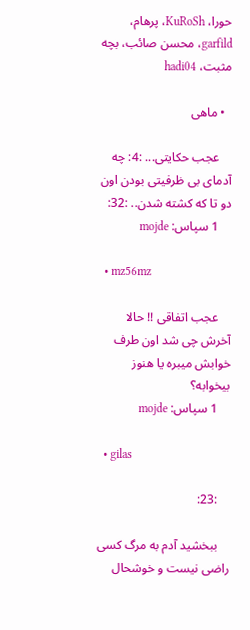حورا، KuRoSh، پرهام، garfild، محسن صائب، بچه مثبت، hadi04

  • ماهی

    عجب حکایتی... :4: چه آدمای بی ظرفیتی بودن اون دو تا که کشته شدن.. :32:
    1 سپاس: mojde

  • mz56mz

    عجب اتفاقى !! حالا آخرش چى شد اون طرف خوابش ميبره يا هنوز بيخوابه؟
    1 سپاس: mojde

  • gilas

    :23:

    ببخشید آدم به مرگ کسی راضی نیست و خوشحال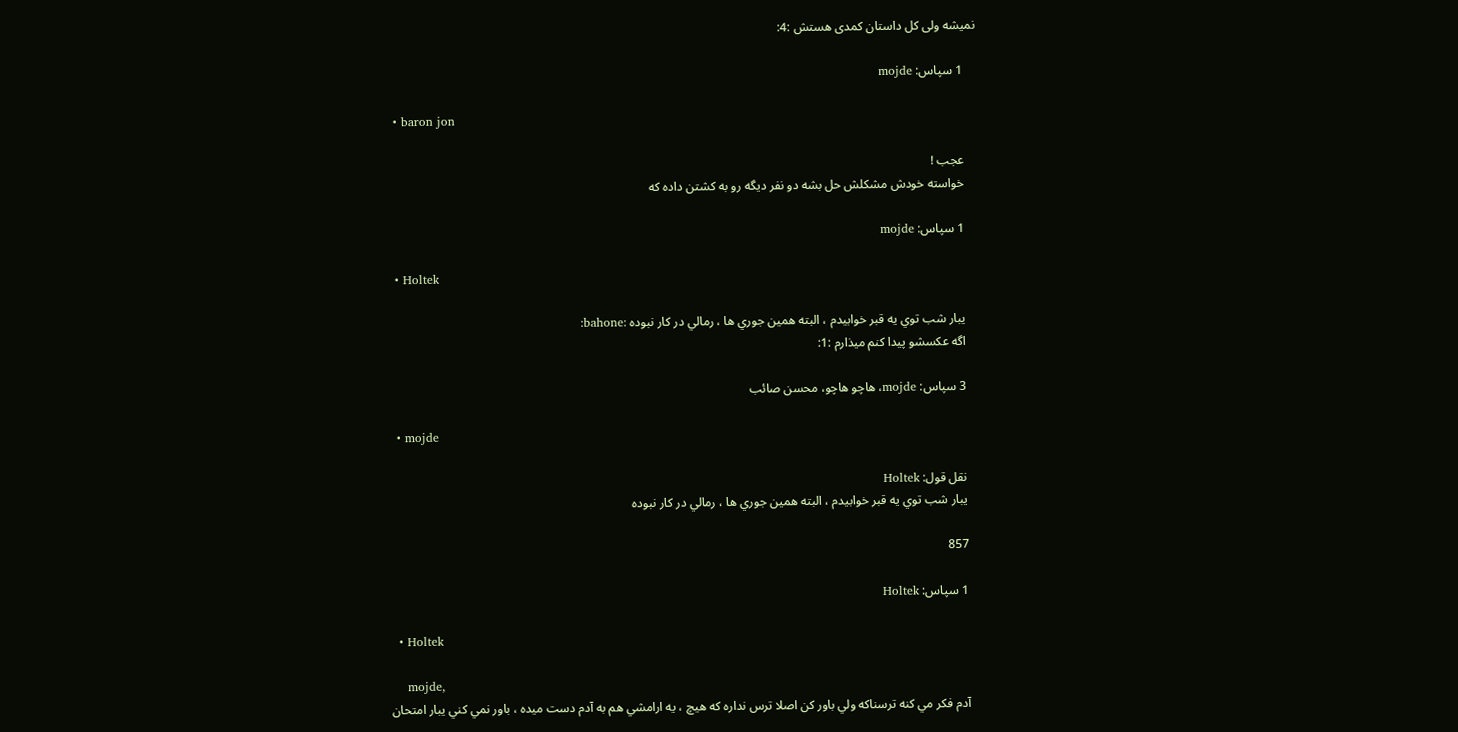نمیشه ولی کل داستان کمدی هستش :4:

    1 سپاس: mojde

  • baron jon

    عجب !
    خواسته خودش مشکلش حل بشه دو نفر دیگه رو به کشتن داده که

    1 سپاس: mojde

  • Holtek

    يبار شب توي يه قبر خوابيدم ، البته همين جوري ها ، رمالي در كار نبوده :bahone:
    اگه عكسشو پيدا كنم ميذارم :1:

    3 سپاس: mojde، هاچو هاچو، محسن صائب

  • mojde

    نقل قول: Holtek
    يبار شب توي يه قبر خوابيدم ، البته همين جوري ها ، رمالي در كار نبوده

    857

    1 سپاس: Holtek

  • Holtek

    mojde,
    آدم فكر مي كنه ترسناكه ولي باور كن اصلا ترس نداره كه هيچ ، يه ارامشي هم به آدم دست ميده ، باور نمي كني يبار امتحان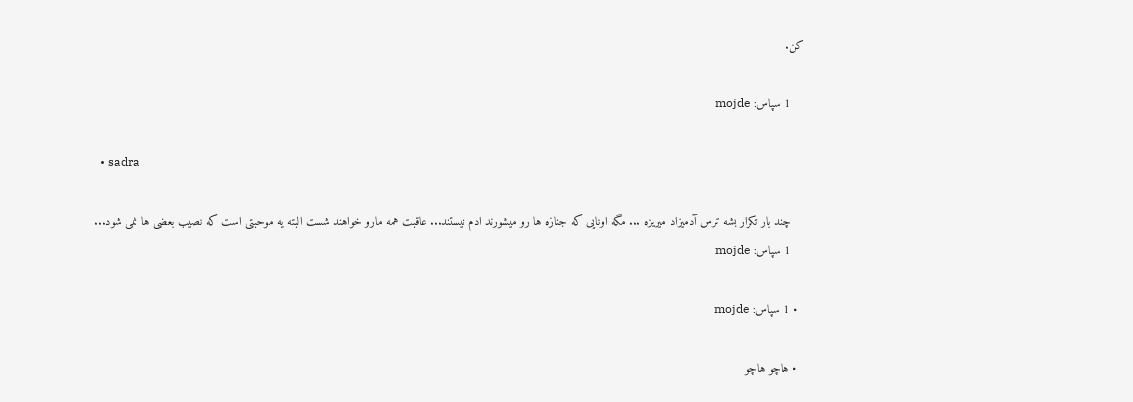كن.

    1 سپاس: mojde

  • sadra

    چند بار تکرار بشه ترس آدمیزاد میریزه ... مگه اونایی که جنازه ها رو میشورند ادم نیستند... عاقبت همه مارو خواهند شست البته یه موحبتی است که نصیب بعضی ها نمی شود...
    1 سپاس: mojde

  • 1 سپاس: mojde

  • هاچو هاچو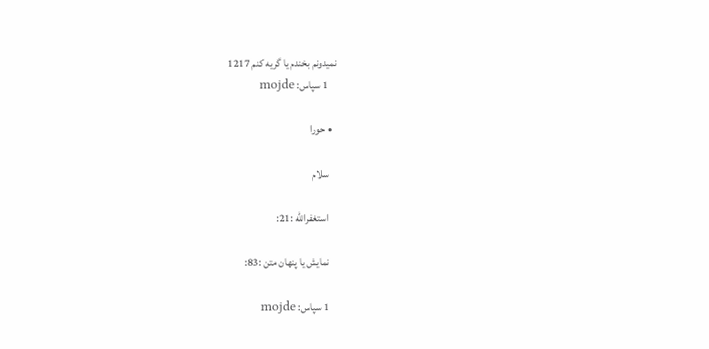نمیدونم بخندم یا گریه کنم 1217
    1 سپاس: mojde

  • حورا

    سلام

    استغفرالله :21:

    نمایش یا پنهان متن :83:

    1 سپاس: mojde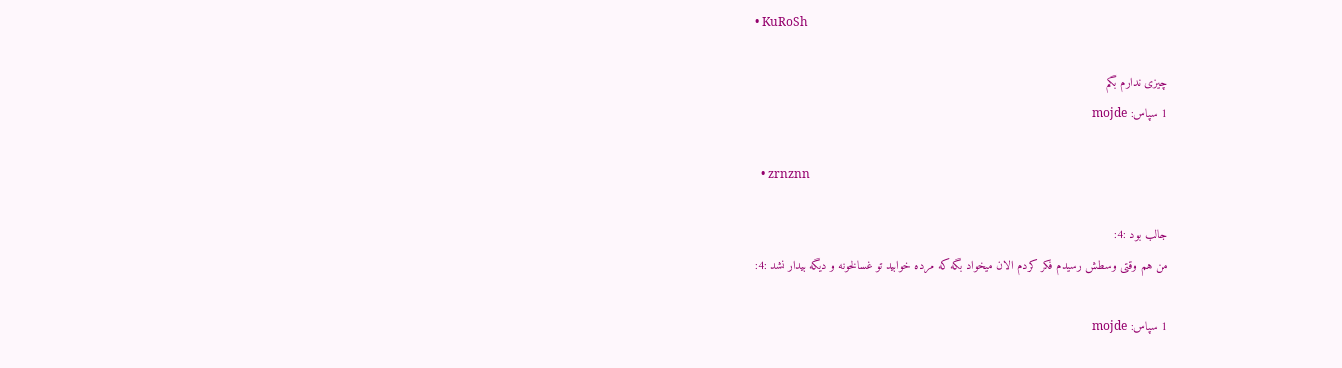• KuRoSh

    چیزی ندارم بگم
    1 سپاس: mojde

  • zrnznn

    جالب بود :4:
    من هم وقتی وسطش رسیدم فکر کردم الان میخواد بگه که مرده خوابید تو غسالخونه و دیگه بیدار نشد :4:

    1 سپاس: mojde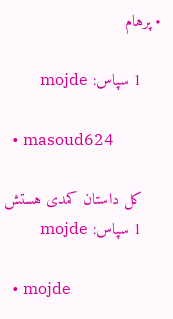• پرهام

    1 سپاس: mojde

  • masoud624

    کل داستان کمدی هستش
    1 سپاس: mojde

  • mojde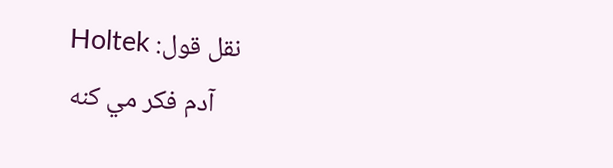نقل قول: Holtek
    آدم فكر مي كنه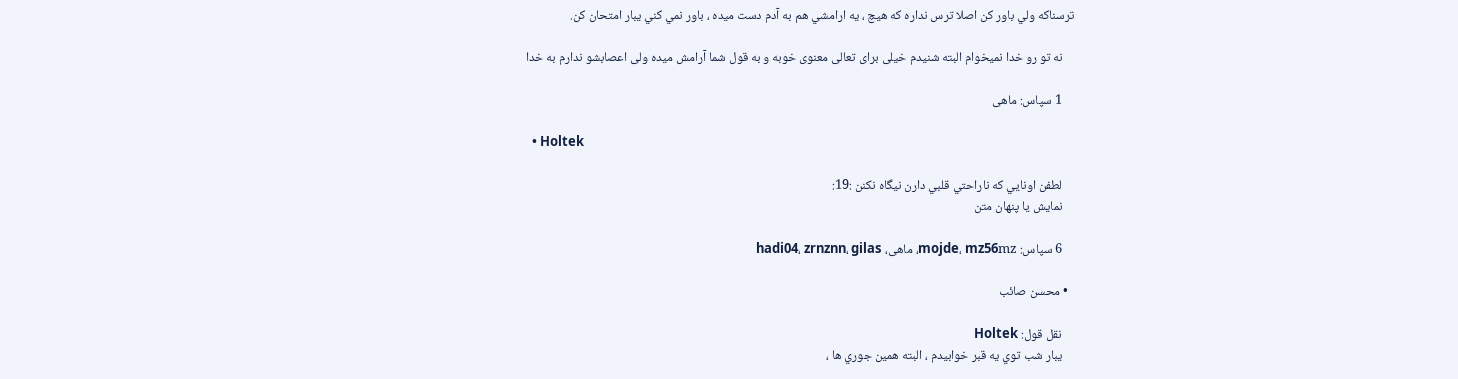ترسناكه ولي باور كن اصلا ترس نداره كه هيچ ، يه ارامشي هم به آدم دست ميده ، باور نمي كني يبار امتحان كن.

    نه تو رو خدا نمیخوام البته شنیدم خیلی برای تعالی معنوی خوبه و به قول شما آرامش میده ولی اعصابشو ندارم به خدا

    1 سپاس: ماهی

  • Holtek

    لطفن اونايي كه ناراحتي قلبي دارن نيگاه نكنن :19:
    نمایش یا پنهان متن

    6 سپاس: mojde، mz56mz، ماهی، hadi04، zrnznn، gilas

  • محسن صائب

    نقل قول: Holtek
    يبار شب توي يه قبر خوابيدم ، البته همين جوري ها ،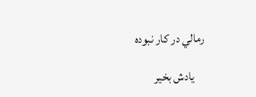رمالي در كار نبوده

    یادش بخیر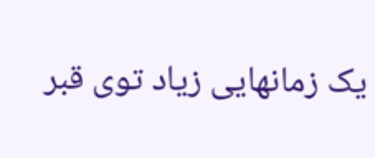یک زمانهایی زیاد توی قبر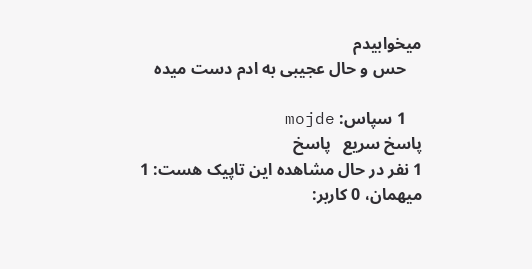میخوابیدم
    حس و حال عجیبی به ادم دست میده

    1 سپاس: mojde
پاسخ سریع   پاسخ
1 نفر در حال مشاهده اين تاپيک هست: 1 ميهمان، 0 کاربر: